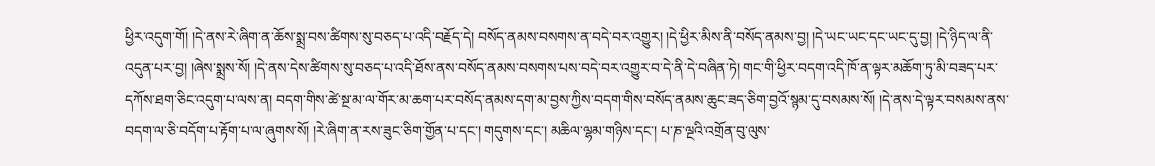ཕྱིར་འདུག་གོ། །དེ་ནས་རེ་ཞིག་ན་ཆོས་སྨྲ་བས་ཚིགས་སུ་བཅད་པ་འདི་བརྗོད་དེ། བསོད་ནམས་བསགས་ན་བདེ་བར་འགྱུར། །དེ་ཕྱིར་མིས་ནི་བསོད་ནམས་བྱ། །དེ་ཡང་ཡང་དང་ཡང་དུ་བྱ། །དེ་ཉིད་ལ་ནི་འདུན་པར་བྱ། །ཞེས་སྨྲས་སོ། །དེ་ནས་དེས་ཚིགས་སུ་བཅད་པ་འདི་ཐོས་ནས་བསོད་ནམས་བསགས་པས་བདེ་བར་འགྱུར་བ་དེ་ནི་དེ་བཞིན་ཏེ། གང་གི་ཕྱིར་བདག་འདི་ཁོ་ན་ལྟར་མཆོག་ཏུ་མི་བཟད་པར་དཀོས་ཐག་ཅིང་འདུག་པ་ལས་ན། བདག་གིས་ཚེ་སྔ་མ་ལ་གོར་མ་ཆག་པར་བསོད་ནམས་དག་མ་བྱས་ཀྱིས་བདག་གིས་བསོད་ནམས་ཆུང་ཟད་ཅིག་བྱའོ་སྙམ་དུ་བསམས་སོ། །དེ་ནས་དེ་ལྟར་བསམས་ནས་བདག་ལ་ཅི་བདོག་པ་རྟོག་པ་ལ་ཞུགས་སོ། །རེ་ཞིག་ན་རས་ཟུང་ཅིག་གྱོན་པ་དང་། གདུགས་དང་། མཆིལ་ལྷམ་གཉིས་དང་། པ་ཎ་ལྔའི་འགྲོན་བུ་ལུས་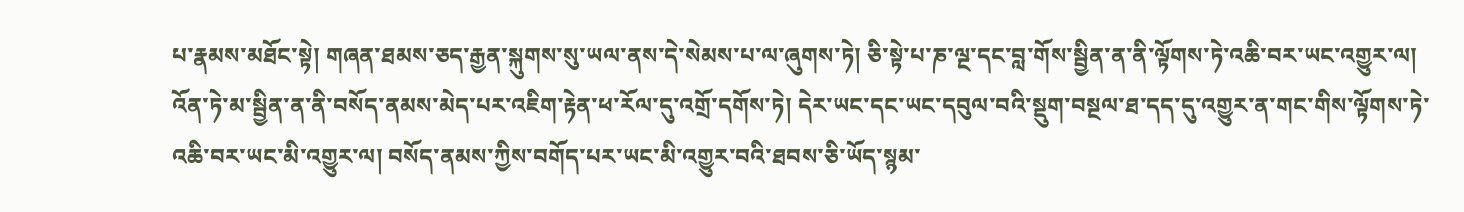པ་རྣམས་མཐོང་སྟེ། གཞན་ཐམས་ཅད་རྒྱན་སྐུགས་སུ་ཡལ་ནས་དེ་སེམས་པ་ལ་ཞུགས་ཏེ། ཅི་སྟེ་པ་ཎ་ལྔ་དང་བླ་གོས་སྦྱིན་ན་ནི་ལྟོགས་ཏེ་འཆི་བར་ཡང་འགྱུར་ལ། འོན་ཏེ་མ་སྦྱིན་ན་ནི་བསོད་ནམས་མེད་པར་འཇིག་རྟེན་ཕ་རོལ་དུ་འགྲོ་དགོས་ཏེ། དེར་ཡང་དང་ཡང་དབུལ་བའི་སྡུག་བསྔལ་ཐ་དད་དུ་འགྱུར་ན་གང་གིས་ལྟོགས་ཏེ་འཆི་བར་ཡང་མི་འགྱུར་ལ། བསོད་ནམས་ཀྱིས་བགོད་པར་ཡང་མི་འགྱུར་བའི་ཐབས་ཅི་ཡོད་སྙམ་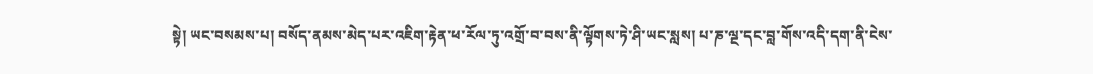སྟེ། ཡང་བསམས་པ། བསོད་ནམས་མེད་པར་འཇིག་རྟེན་ཕ་རོལ་ཏུ་འགྲོ་བ་བས་ནི་ལྟོགས་ཏེ་ཤི་ཡང་སླས། པ་ཎ་ལྔ་དང་བླ་གོས་འདི་དག་ནི་ངེས་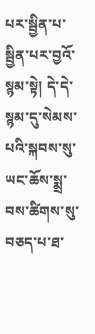པར་སྦྱིན་པ་སྦྱིན་པར་བྱའོ་སྙམ་སྟེ། དེ་དེ་སྙམ་དུ་སེམས་པའི་སྐབས་སུ་ཡང་ཆོས་སྨྲ་བས་ཚིགས་སུ་བཅད་པ་ཐ་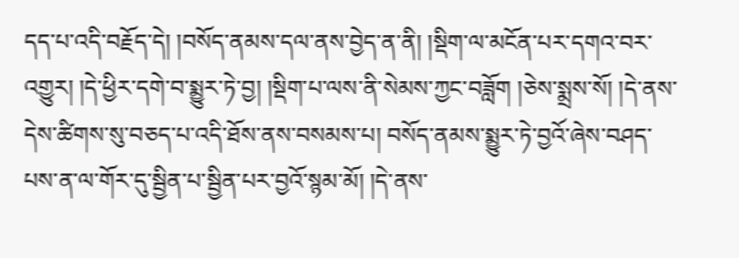དད་པ་འདི་བརྗོད་དེ། །བསོད་ནམས་དལ་ནས་བྱེད་ན་ནི། །སྡིག་ལ་མངོན་པར་དགའ་བར་འགྱུར། །དེ་ཕྱིར་དགེ་བ་སྨྱུར་ཏེ་བྱ། །སྡིག་པ་ལས་ནི་སེམས་ཀྱང་བཟློག །ཅེས་སྨྲས་སོ། །དེ་ནས་དེས་ཚིགས་སུ་བཅད་པ་འདི་ཐོས་ནས་བསམས་པ། བསོད་ནམས་སྨྱུར་ཏེ་བྱའོ་ཞེས་བཤད་པས་ན་ལ་གོར་དུ་སྦྱིན་པ་སྦྱིན་པར་བྱའོ་སྙམ་མོ། །དེ་ནས་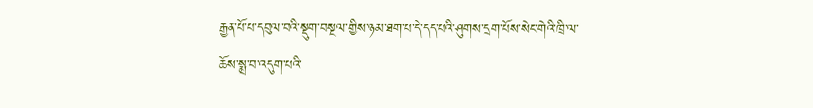རྒྱན་པོ་པ་དབུལ་བའི་སྡུག་བསྔལ་གྱིས་ཉམ་ཐག་པ་དེ་དད་པའི་ཤུགས་དྲག་པོས་སེང་གེའི་ཁྲི་ལ་ཆོས་སྨྲ་བ་འདུག་པའི་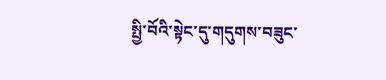སྤྱི་བོའི་སྟེང་དུ་གདུགས་བཟུང་